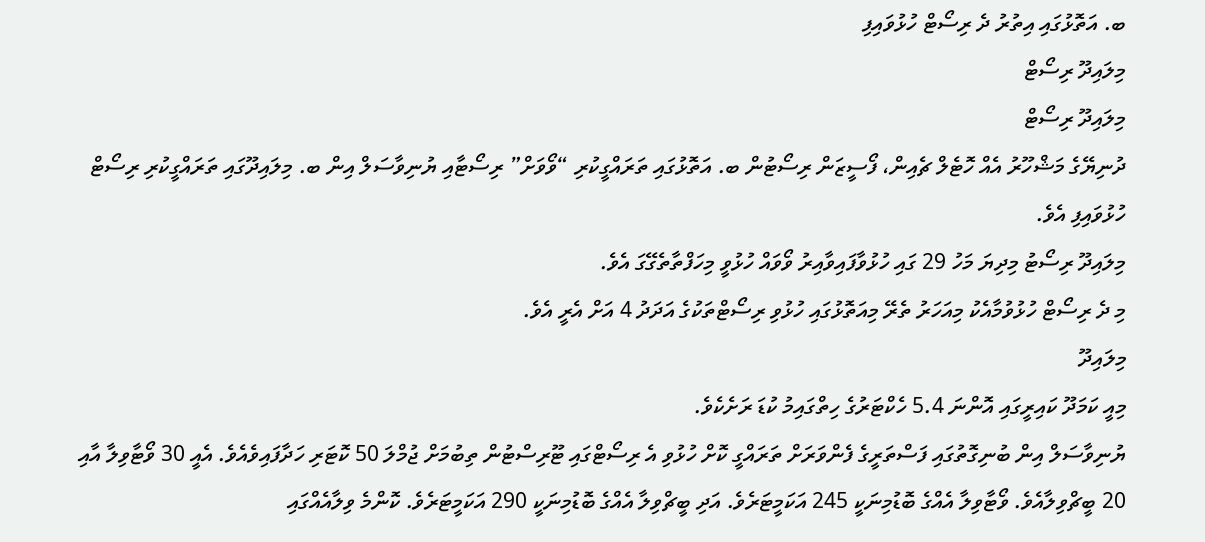ބ. އަތޮޅުގައި އިތުރު ދެ ރިސޯޓް ހުޅުވައިފި
މިލައިދޫ ރިސޯޓް
މިލައިދޫ ރިސޯޓް
ދުނިޔޭގެ މަޝްހޫރު އެއް ހޮޓެލް ޗެއިން، ފޯސީޒަން ރިސޯޓުން ބ. އަތޮޅުގައި ތަރައްގީކުރި “ވޯވަށް” ރިސޯޓާއި ޔުނިވާސަލް އިން ބ. މިލައިދޫގައި ތަރައްގީކުރި ރިސޯޓް ހުޅުވައިފި އެވެ.
މިލައިދޫ ރިސޯޓު މިދިޔަ މަހު 29 ގައި ހުޅުވާފައިވާއިރު ވޯވައް ހުޅުވީ މިހަފްތާތެގޭގަ އެވެ.
މި ދެ ރިސޯޓް ހުޅުވުމާއެކު މިއަހަރު ތެރޭ މިއަތޮޅުގައި ހުޅުވި ރިސޯޓްތަކުގެ އަދަދު 4 އަށް އެރީ އެވެ.
މިލައިދޫ
މިއީ ކަމަދޫ ކައިރީގައި އޮންނަ 5.4 ހެކްޓަރުގެ ހިތްގައިމު ކުޑަ ރަށެކެވެ.
ޔުނިވާސަލް އިން ބުނިގޮތުގައި ފަސްތަރީގެ ފެންވަރަށް ތަރައްގީ ކޮށް ހުޅުވި އެ ރިސޯޓްގައި ޓޫރިސްޓުން ތިބުމަށް ޖުމްލަ 50 ކޮޓަރި ހަދާފައިވެއެވެ. އެއީ 30 ވޯޓާވިލާ އާއި 20 ބީޗްވިލާއެވެ. ވޯޓާވިލާ އެއްގެ ބޮޑުމިނަކީ 245 އަކަމީޓަރެވެ. އަދި ބީޗްވިލާ އެއްގެ ބޮޑުމިނަކީ 290 އަކަމީޓަރެވެ. ކޮންމެ ވިލާއެއްގައި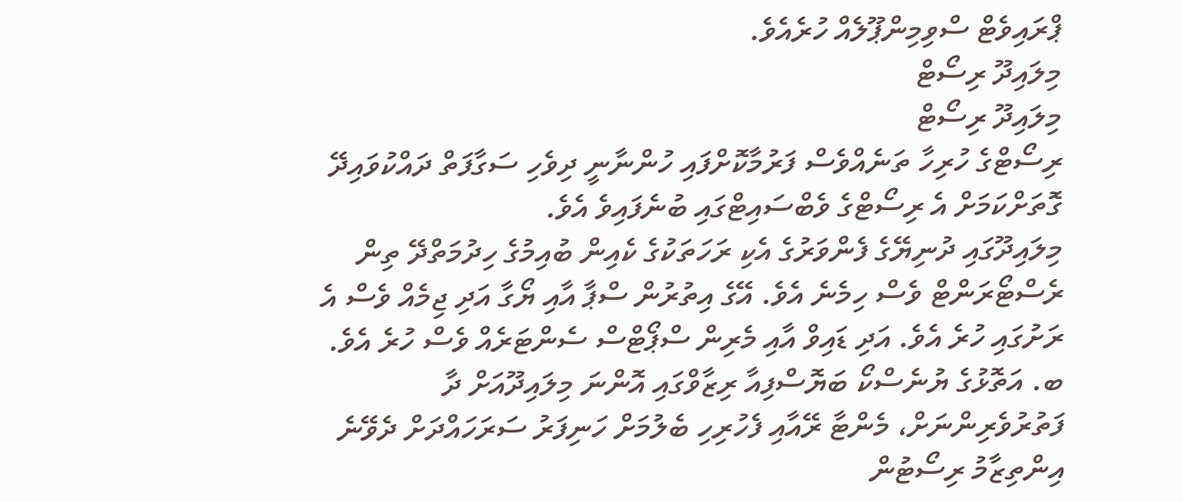ޕްރައިވެޓް ސްވިމިންޕޫލެއް ހުރެއެވެ.
މިލައިދޫ ރިސޯޓް
މިލައިދޫ ރިސޯޓް
ރިސޯޓްގެ ހުރިހާ ތަނެއްވެސް ފަރުމާކޮށްފައި ހުންނާނީ ދިވެހި ސަގާފަތް ދައްކުވައިދޭ ގޮތަށްކަމަށް އެ ރިސޯޓްގެ ވެބްސައިޓްގައި ބުނެފައިވެ އެވެ.
މިލައިދޫގައި ދުނިޔޭގެ ފެންވަރުގެ އެކި ރަހަތަކުގެ ކެއިން ބުއިމުގެ ހިދުމަތްދޭ ތިން ރެސްޓޯރަންޓް ވެސް ހިމެނެ އެވެ. އޭގެ އިތުރުން ސްޕާ އާއި ޔޯގާ އަދި ޖިމެއް ވެސް އެ ރަށުގައި ހުރެ އެވެ. އަދި ޑައިވް އާއި މެރިން ސްޕޯޓްސް ސެންޓަރެއް ވެސް ހުރެ އެވެ.
ބ. އަތޮޅުގެ ޔުނެސްކޯ ބަޔޮސްފިއާ ރިޒާވްގައި އޮންނަ މިލައިދޫއަށް ދާ ފަތުރުވެރިންނަށް، މެންޓާ ރޭއާއި ފެހުރިހި ބެލުމަށް ހަނިފަރު ސަރަހައްދަށް ދެވޭނެ އިންތިޒާމު ރިސޯޓުން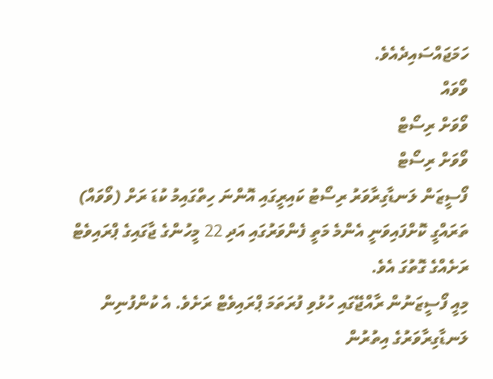ހަމަޖައްސައިދެއެވެ.
ވޯވައް
ވޯވަށް ރިސޯޓް
ވޯވަށް ރިސޯޓް
ފޯސީޒަން ލަނޑާގިރާވަރު ރިސޯޓު ކައިރީގައި އޮންނަ ހިތްގައިމު ކުޑަ ރަށް (ވޯވައް) ތަރައްގީ ކޮށްފައިވަނީ އެންމެ މަތީ ފެންވަރުގައި އަދި 22 މީހުންގެ ޖާގައިގެ ޕްރައިވެޓް ރަށެއްގެ ގޮތުގަ އެވެ.
މިއީ ފޯސީޒަނުން ރާއްޖޭގައި ހުޅުވި ފުރަތަމަ ޕްރައިވެޓް ރަށެވެ. އެ ކުންފުނިން ލަނޑާގިރާވަރުގެ އިތުރުން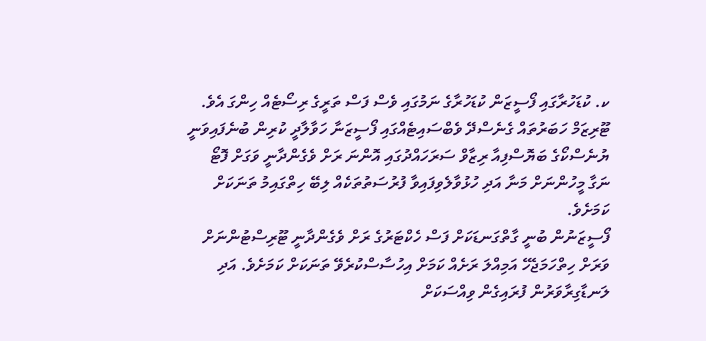ކ. ކުޑަހުރާގައި ފޯސީޒަން ކުޑަހުރާގެ ނަމުގައި ވެސް ފަސް ތަރީގެ ރިސޯޓެއް ހިންގަ އެވެ.
ޓޫރިޒަމް ހަބަރުތައް ގެނެސްދޭ ވެބްސައިޓެއްގައި ފޯސީޒަނާ ހަވާލާދީ ކުރިން ބުނެފައިވަނީ ޔުނެސްކޯގެ ބަޔޮސްފިއާ ރިޒާވް ސަރަހައްދުގައި އޮންނަ ރަށް ވެގެންދާނީ ވަގަށް ފޮޓޯ ނަގާ މީހުންނަށް މަނާ އަދި ހުޅުވާލެވިފައިވާ ފުރުސަތުތަކެއް ލިބޭ ހިތްގައިމު ތަނަކަށް ކަމަށެވެ.
ފޯސީޒަނުން ބުނީ ގާތްގަނޑަކަށް ފަސް ހެކްޓަރުގެ ރަށް ވެގެންދާނީ ޓޫރިސްޓުންނަށް ވަރަށް ހިތްހަމަޖެހޭ އަމިއްލަ ރަށެއް ކަމަށް އިހުސާސްކުރެވޭ ތަނަކަށް ކަމަށެވެ. އަދި ލަނޑާގިރާވަރުން ފުރައިގެން ވިއްސަކަށް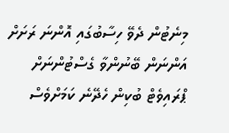މިނެޓުން ދެވޭ ހިސާބުގައި އޮންނަ ރަށަށް އަންނަން ބޭނުންވާ ގެސްޓުންނަށް ޕްރައިވެޓް ބުކިން ހެދޭނެ ކަމަށްވެސް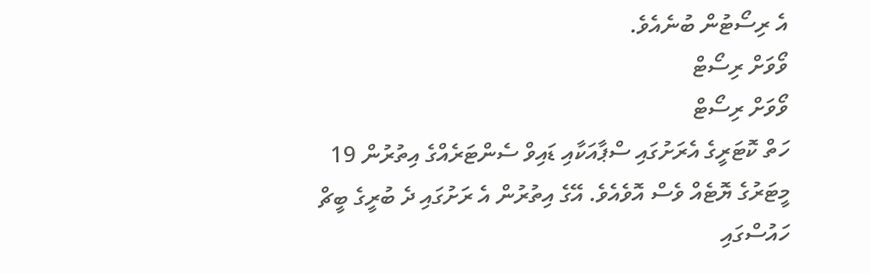އެ ރިސޯޓުން ބުނެއެވެ.
ވޯވަށް ރިސޯޓް
ވޯވަށް ރިސޯޓް
ހަތް ކޮޓަރީގެ އެރަށުގައި ސްޕާއަކާއި ޑައިވް ސެންޓަރެއްގެ އިތުރުން 19 މީޓަރުގެ ޔޮޓެއް ވެސް އޮވެއެވެ. އޭގެ އިތުރުން އެ ރަށުގައި ދެ ބުރީގެ ބީޗް ހައުސްގައި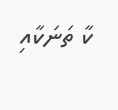ކާ ތަނަކާއި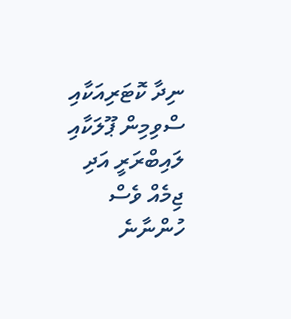ނިދާ ކޮޓަރިއަކާއި ސްވިމިން ޕޫލަކާއި ލައިބްރަރީ އަދި ޖިމެއް ވެސް ހުންނާނެ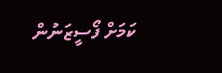ކަމަށް ފޯސީޒަނުން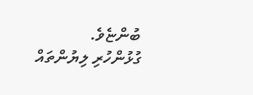ބުންޏެވެ.
ގުޅުންހުރި ލިޔުންތައް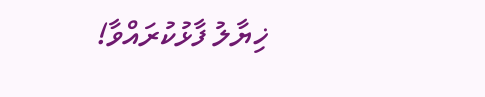ޚިޔާލު ފާޅުކުރައްވާ!